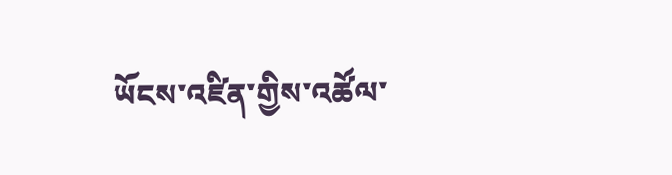ཡོངས་འཛིན་གྱིས་འཚོལ་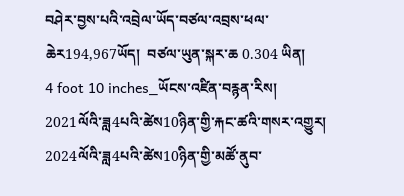བཤེར་བྱས་པའི་འབྲེལ་ཡོད་བཙལ་འབྲས་ཕལ་ཆེར194,967ཡོད།  བཙལ་ཡུན་སྐར་ཆ 0.304 ཡིན།
4 foot 10 inches_ཡོངས་འཛིན་བརྙན་རིས།
2021ལོའི་ཟླ4པའི་ཚེས10ཉིན་གྱི་རྐང་ཚའི་གསར་འགྱུར།
2024ལོའི་ཟླ4པའི་ཚེས10ཉིན་གྱི་མཚོ་ནུབ་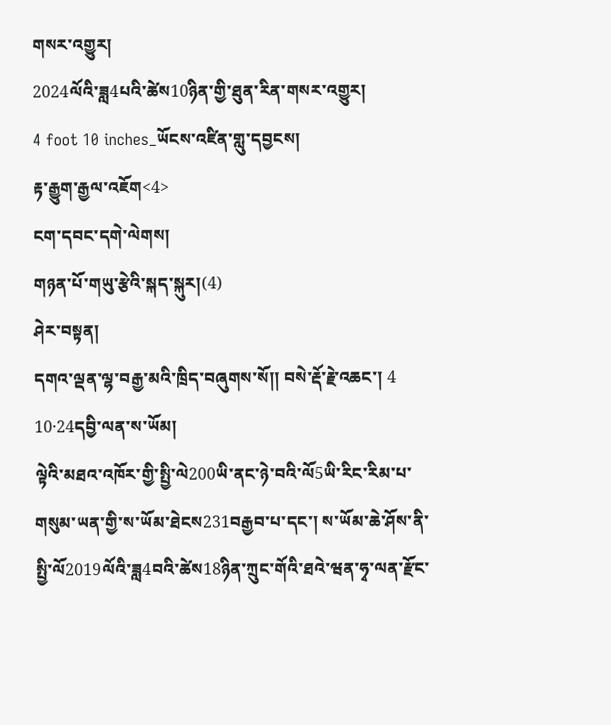གསར་འགྱུར།
2024ལོའི་ཟླ4པའི་ཚེས10ཉིན་གྱི་ཐུན་རིན་གསར་འགྱུར།
4 foot 10 inches_ཡོངས་འཛིན་གླུ་དབྱངས།
རྟ་རྒྱུག་རྒྱལ་འཇོག<4>
ངག་དབང་དགེ་ལེགས།
གཉན་པོ་གཡུ་རྩེའི་སྐད་སྐུར།(4)
ཤེར་བསྟན།
དགའ་ལྡན་ལྷ་བརྒྱ་མའི་ཁྲིད་བཞུགས་སོ།། བསེ་རྡོ་རྗེ་འཆང་། 4
10·24དབྱི་ལན་ས་ཡོམ།
ལྟེའི་མཐའ་འཁོར་གྱི་སྤྱི་ལེ200ཡི་ནང་ཉེ་བའི་ལོ5ཡི་རིང་རིམ་པ་གསུམ་ཡན་གྱི་ས་ཡོམ་ཐེངས231བརྒྱབ་པ་དང་། ས་ཡོམ་ཆེ་ཤོས་ནི་སྤྱི་ལོ2019ལོའི་ཟླ4བའི་ཚེས18ཉིན་ཀྲུང་གོའི་ཐའེ་ཝན་ཧྭ་ལན་རྫོང་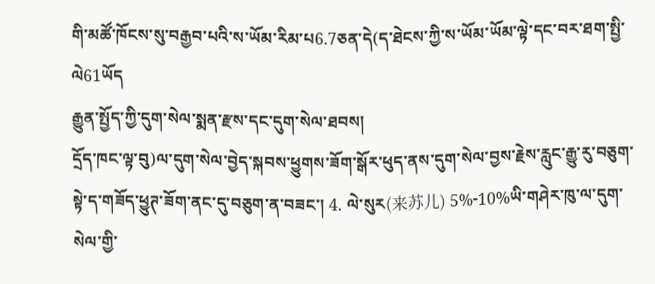གི་མཚོ་ཁོངས་སུ་བརྒྱབ་པའི་ས་ཡོམ་རིམ་པ6.7ཅན་དེ(ད་ཐེངས་ཀྱི་ས་ཡོམ་ཡོམ་ལྟེ་དང་བར་ཐག་སྤྱི་ལེ61ཡོད
རྒྱུན་སྤྱོད་ཀྱི་དུག་སེལ་སྨན་རྫས་དང་དུག་སེལ་ཐབས།
དྲོད་ཁང་ལྟ་བུ)ལ་དུག་སེལ་བྱེད་སྐབས་ཕྱུགས་ཟོག་སྒོར་ཕུད་ནས་དུག་སེལ་བྱས་རྗེས་རླུང་རྒྱུ་རུ་བཅུག་སྟེ་ད་གཟོད་ཕྱུཊ་ཟོག་ནང་དུ་བཅུག་ན་བཟང་། 4. ལེ་སུར(来苏儿) 5%-10%ཡི་གཤེར་ཁུ་ལ་དུག་སེལ་གྱི་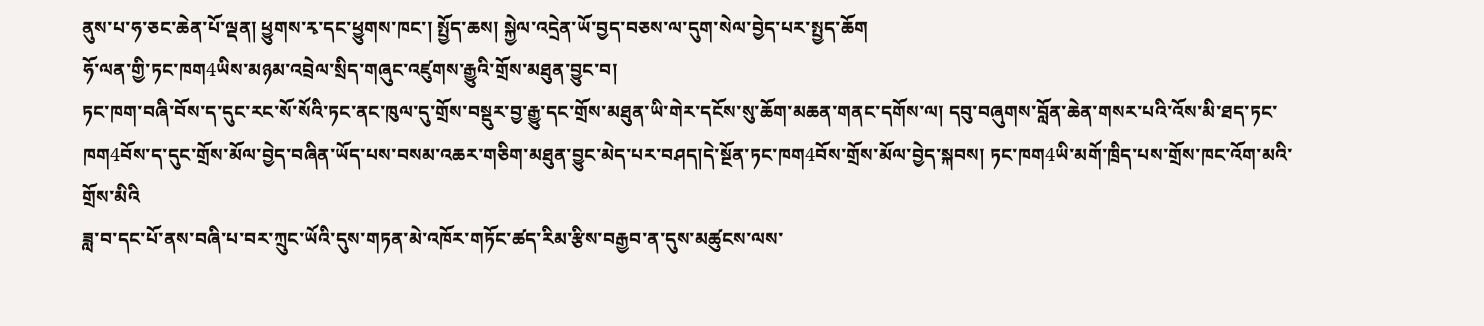ནུས་པ་ཧ་ཅང་ཆེན་པོ་ལྡན། ཕྱུགས་རྭ་དང་ཕྱུགས་ཁང་། སྤྱོད་ཆས། སྐྱེལ་འདྲེན་ཡོ་བྱད་བཅས་ལ་དུག་སེལ་བྱེད་པར་སྤྱད་ཆོག
ཧོ་ལན་གྱི་ཏང་ཁག4ཡིས་མཉམ་འབྲེལ་སྲིད་གཞུང་འཛུགས་རྒྱུའི་གྲོས་མཐུན་བྱུང་བ།
ཏང་ཁག་བཞི་བོས་ད་དུང་རང་སོ་སོའི་ཏང་ནང་ཁུལ་དུ་གྲོས་བསྡུར་བྱ་རྒྱུ་དང་གྲོས་མཐུན་ཡི་གེར་དངོས་སུ་ཆོག་མཆན་གནང་དགོས་ལ། དབུ་བཞུགས་བློན་ཆེན་གསར་པའི་འོས་མི་ཐད་ཏང་ཁག4བོས་ད་དུང་གྲོས་མོལ་བྱེད་བཞིན་ཡོད་པས་བསམ་འཆར་གཅིག་མཐུན་བྱུང་མེད་པར་བཤད།དེ་སྔོན་ཏང་ཁག4བོས་གྲོས་མོལ་བྱེད་སྐབས། ཏང་ཁག4ཡི་མགོ་ཁྲིད་པས་གྲོས་ཁང་འོག་མའི་གྲོས་མིའི
ཟླ་བ་དང་པོ་ནས་བཞི་པ་བར་ཀྲུང་ཡོའི་དུས་གཏན་མེ་འཁོར་གཏོང་ཚད་རིམ་རྩིས་བརྒྱབ་ན་དུས་མཚུངས་ལས་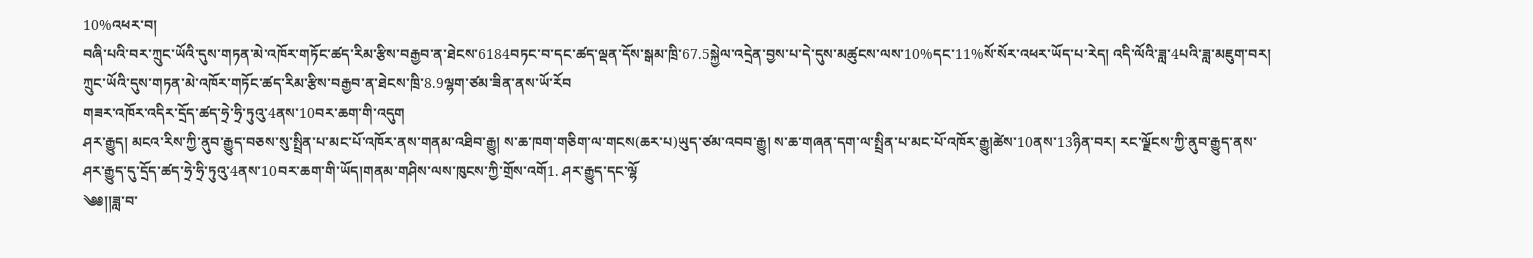10%འཕར་བ།
བཞི་པའི་བར་ཀྲུང་ཡོའི་དུས་གཏན་མེ་འཁོར་གཏོང་ཚད་རིམ་རྩིས་བརྒྱབ་ན་ཐེངས་6184བཏང་བ་དང་ཚད་ལྡན་དོས་སྒམ་ཁྲི་67.5སྐྱེལ་འདྲེན་བྱས་པ་དེ་དུས་མཚུངས་ལས་10%དང་11%སོ་སོར་འཕར་ཡོད་པ་རེད། འདི་ལོའི་ཟླ་4པའི་ཟླ་མཇུག་བར། ཀྲུང་ཡོའི་དུས་གཏན་མེ་འཁོར་གཏོང་ཚད་རིམ་རྩིས་བརྒྱབ་ན་ཐེངས་ཁྲི་8.9ལྷག་ཙམ་ཟིན་ནས་ཡོ་རོབ
གཟར་འཁོར་འདིར་དྲོད་ཚད་ཧྲེ་ཧྲི་ཏུའུ་4ནས་10བར་ཆག་གི་འདུག
ཤར་རྒྱུད། མངའ་རིས་ཀྱི་ནུབ་རྒྱུད་བཅས་སུ་སྤྲིན་པ་མང་པོ་འཁོར་ནས་གནམ་འཐིབ་རྒྱུ། ས་ཆ་ཁག་གཅིག་ལ་གངས(ཆར་པ)ཡུད་ཙམ་འབབ་རྒྱུ། ས་ཆ་གཞན་དག་ལ་སྤྲིན་པ་མང་པོ་འཁོར་རྒྱུ།ཚེས་10ནས་13ཉིན་བར། རང་ལྗོངས་ཀྱི་ནུབ་རྒྱུད་ནས་ཤར་རྒྱུད་དུ་དྲོད་ཚད་ཧྲེ་ཧྲི་ཏུའུ་4ནས་10བར་ཆག་གི་ཡོད།གནམ་གཤིས་ལས་ཁུངས་ཀྱི་གྲོས་འགོ1. ཤར་རྒྱུད་དང་ལྷོ
༄༅།།ཟླ་བ་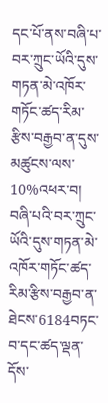དང་པོ་ནས་བཞི་པ་བར་ཀྲུང་ཡོའི་དུས་གཏན་མེ་འཁོར་གཏོང་ཚད་རིམ་རྩིས་བརྒྱབ་ན་དུས་མཚུངས་ལས་10%འཕར་བ།
བཞི་པའི་བར་ཀྲུང་ཡོའི་དུས་གཏན་མེ་འཁོར་གཏོང་ཚད་རིམ་རྩིས་བརྒྱབ་ན་ཐེངས་6184བཏང་བ་དང་ཚད་ལྡན་དོས་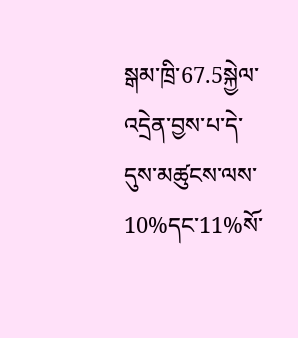སྒམ་ཁྲི་67.5སྐྱེལ་འདྲེན་བྱས་པ་དེ་དུས་མཚུངས་ལས་10%དང་11%སོ་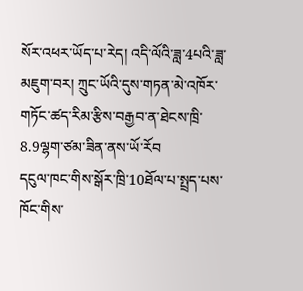སོར་འཕར་ཡོད་པ་རེད། འདི་ལོའི་ཟླ་4པའི་ཟླ་མཇུག་བར། ཀྲུང་ཡོའི་དུས་གཏན་མེ་འཁོར་གཏོང་ཚད་རིམ་རྩིས་བརྒྱབ་ན་ཐེངས་ཁྲི་8.9ལྷག་ཙམ་ཟིན་ནས་ཡོ་རོབ
དངུལ་ཁང་གིས་སྒོར་ཁྲི་10ཐོལ་པ་སྤྲད་པས་ཁོང་གིས་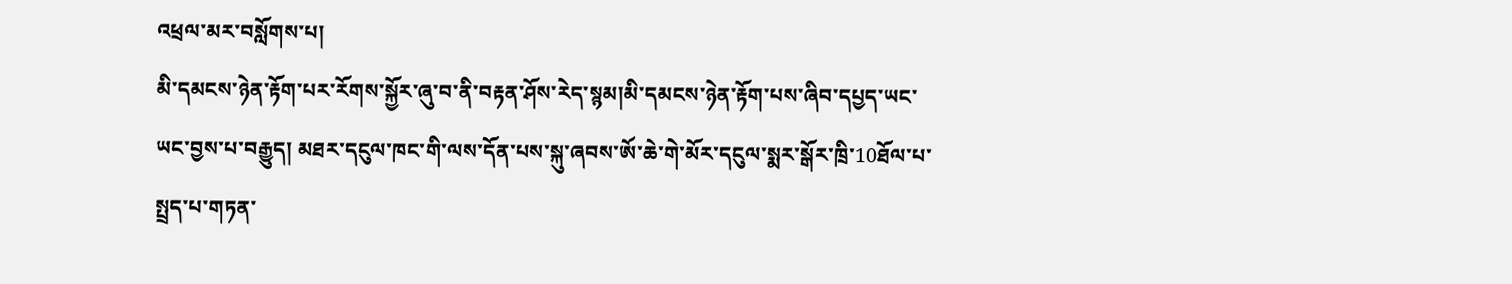འཕྲལ་མར་བསློགས་པ།
མི་དམངས་ཉེན་རྟོག་པར་རོགས་སྐྱོར་ཞུ་བ་ནི་བརྟན་ཤོས་རེད་སྙམ།མི་དམངས་ཉེན་རྟོག་པས་ཞིབ་དཔྱད་ཡང་ཡང་བྱས་པ་བརྒྱུད། མཐར་དངུལ་ཁང་གི་ལས་དོན་པས་སྐུ་ཞབས་ཨོ་ཆེ་གེ་མོར་དངུལ་སྨར་སྒོར་ཁྲི་10ཐོལ་པ་སྤྲད་པ་གཏན་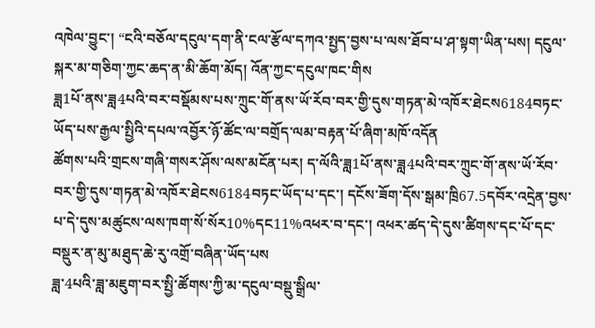འཁེལ་བྱུང་། “ངའི་བཅོལ་དངུལ་དག་ནི་ངལ་རྩོལ་དཀའ་སྤྱད་བྱས་པ་ལས་ཐོབ་པ་ཤ་སྟག་ཡིན་པས། དངུལ་སྐར་མ་གཅིག་ཀྱང་ཆད་ན་མི་ཆོག་མོད། འོན་ཀྱང་དངུལ་ཁང་གིས
ཟླ1པོ་ནས་ཟླ4པའི་བར་བསྡོམས་པས་ཀྲུང་གོ་ནས་ཡོ་རོབ་བར་གྱི་དུས་གཏན་མེ་འཁོར་ཐེངས6184བཏང་ཡོད་པས་རྒྱལ་སྤྱིའི་དཔལ་འབྱོར་ཉོ་ཚོང་ལ་བགྲོད་ལམ་བརྟན་པོ་ཞིག་མཁོ་འདོན
ཚོགས་པའི་གྲངས་གཞི་གསར་ཤོས་ལས་མངོན་པར། ད་ལོའི་ཟླ1པོ་ནས་ཟླ4པའི་བར་ཀྲུང་གོ་ནས་ཡོ་རོབ་བར་གྱི་དུས་གཏན་མེ་འཁོར་ཐེངས6184བཏང་ཡོད་པ་དང་། དངོས་ཟོག་དོས་སྒམ་ཁྲི67.5དབོར་འདྲེན་བྱས་པ་དེ་དུས་མཚུངས་ལས་ཁག་སོ་སོར10%དང11%འཕར་བ་དང་། འཕར་ཚད་དེ་དུས་ཚིགས་དང་པོ་དང་བསྡུར་ན་མུ་མཐུད་ཆེ་རུ་འགྲོ་བཞིན་ཡོད་པས
ཟླ་4པའི་ཟླ་མཇུག་བར་སྤྱི་ཚོགས་ཀྱི་མ་དངུལ་བསྡུ་སྒྲིལ་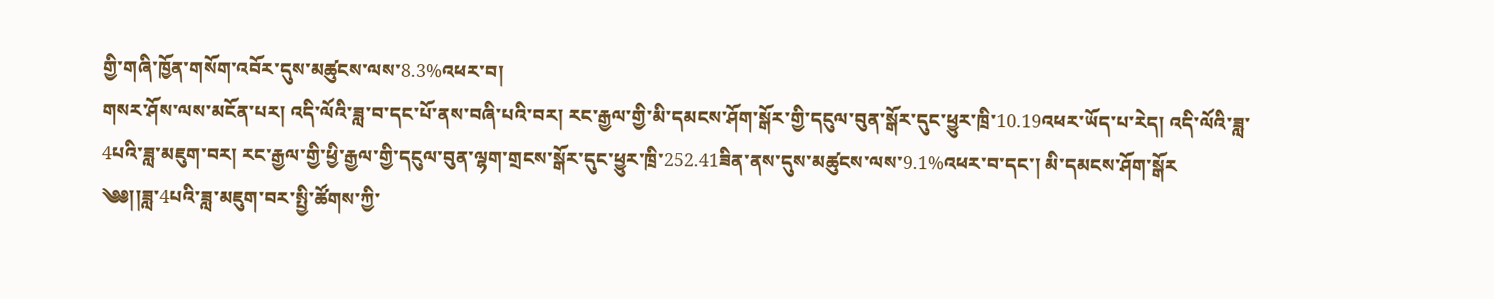གྱི་གཞི་ཁྱོན་གསོག་འབོར་དུས་མཚུངས་ལས་8.3%འཕར་བ།
གསར་ཤོས་ལས་མངོན་པར། འདི་ལོའི་ཟླ་བ་དང་པོ་ནས་བཞི་པའི་བར། རང་རྒྱལ་གྱི་མི་དམངས་ཤོག་སྒོར་གྱི་དངུལ་བུན་སྒོར་དུང་ཕྱུར་ཁྲི་10.19འཕར་ཡོད་པ་རེད། འདི་ལོའི་ཟླ་4པའི་ཟླ་མཇུག་བར། རང་རྒྱལ་གྱི་ཕྱི་རྒྱལ་གྱི་དངུལ་བུན་ལྷག་གྲངས་སྒོར་དུང་ཕྱུར་ཁྲི་252.41ཟིན་ནས་དུས་མཚུངས་ལས་9.1%འཕར་བ་དང་། མི་དམངས་ཤོག་སྒོར
༄༅།།ཟླ་4པའི་ཟླ་མཇུག་བར་སྤྱི་ཚོགས་ཀྱི་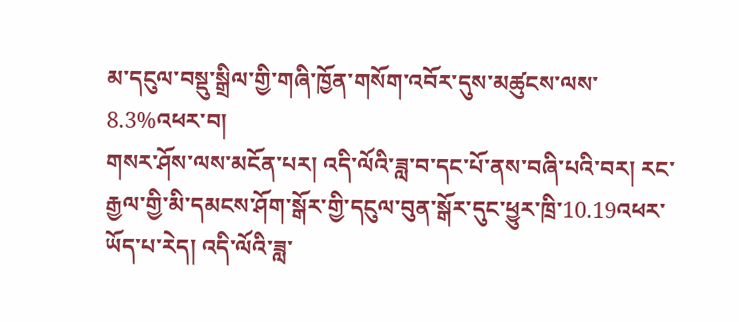མ་དངུལ་བསྡུ་སྒྲིལ་གྱི་གཞི་ཁྱོན་གསོག་འབོར་དུས་མཚུངས་ལས་8.3%འཕར་བ།
གསར་ཤོས་ལས་མངོན་པར། འདི་ལོའི་ཟླ་བ་དང་པོ་ནས་བཞི་པའི་བར། རང་རྒྱལ་གྱི་མི་དམངས་ཤོག་སྒོར་གྱི་དངུལ་བུན་སྒོར་དུང་ཕྱུར་ཁྲི་10.19འཕར་ཡོད་པ་རེད། འདི་ལོའི་ཟླ་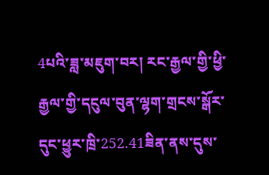4པའི་ཟླ་མཇུག་བར། རང་རྒྱལ་གྱི་ཕྱི་རྒྱལ་གྱི་དངུལ་བུན་ལྷག་གྲངས་སྒོར་དུང་ཕྱུར་ཁྲི་252.41ཟིན་ནས་དུས་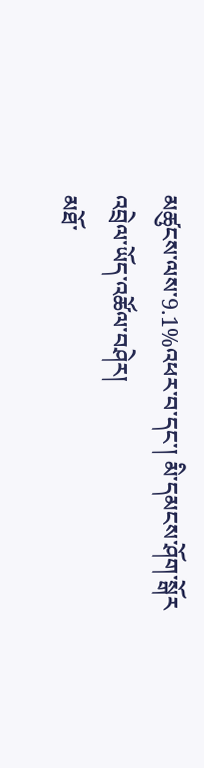མཚུངས་ལས་9.1%འཕར་བ་དང་། མི་དམངས་ཤོག་སྒོར
འབྲེལ་ཡོད་འཚོལ་བཤེར།
མཐོ་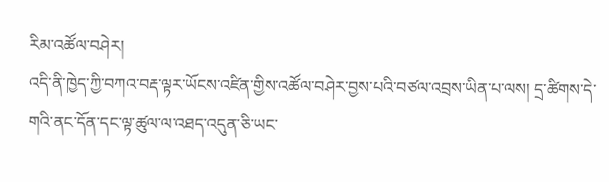རིམ་འཚོལ་བཤེར།
འདི་ནི་ཁྱེད་ཀྱི་བཀའ་བརྡ་ལྟར་ཡོངས་འཛིན་གྱིས་འཚོལ་བཤེར་བྱས་པའི་བཙལ་འབྲས་ཡིན་པ་ལས། དྲ་ཚིགས་དེ་གའི་ནང་དོན་དང་ལྟ་ཚུལ་ལ་འཐད་འདུན་ཅི་ཡང་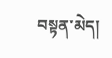བསྟན་མེད།